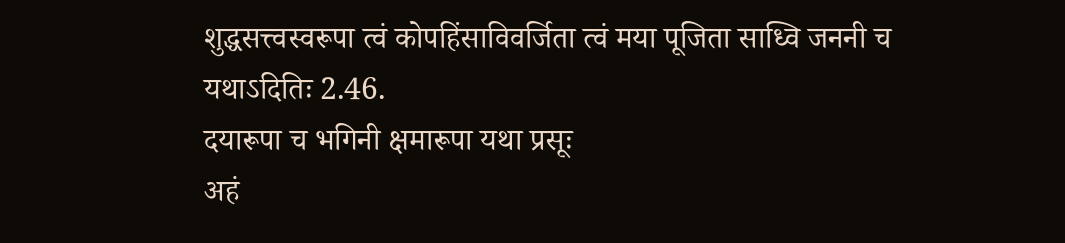शुद्धसत्त्वस्वरूपा त्वं कोपहिंसाविवर्जिता त्वं मया पूजिता साध्वि जननी च यथाऽदितिः 2.46.
दयारूपा च भगिनी क्षमारूपा यथा प्रसूः
अहं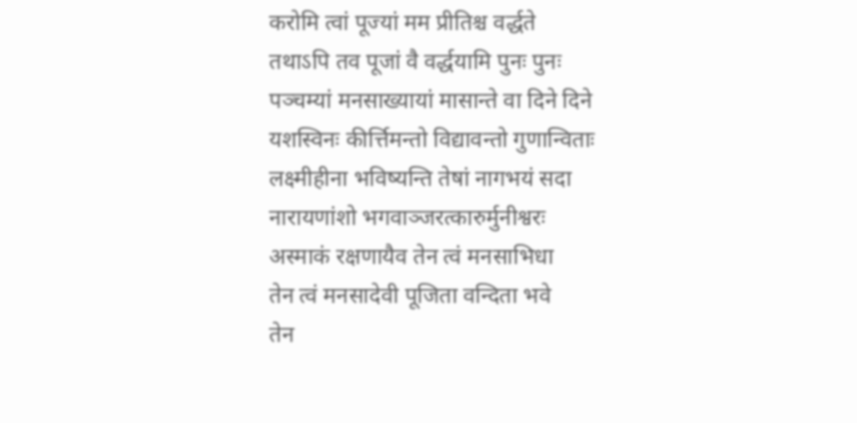करोमि त्वां पूज्यां मम प्रीतिश्च वर्द्धते
तथाऽपि तव पूजां वै वर्द्धयामि पुनः पुनः
पञ्चम्यां मनसाख्यायां मासान्ते वा दिने दिने
यशस्विनः कीर्त्तिमन्तो विद्यावन्तो गुणान्विताः
लक्ष्मीहीना भविष्यन्ति तेषां नागभयं सदा
नारायणांशो भगवाञ्जरत्कारुर्मुनीश्वरः
अस्माकं रक्षणायैव तेन त्वं मनसाभिधा
तेन त्वं मनसादेवी पूजिता वन्दिता भवे
तेन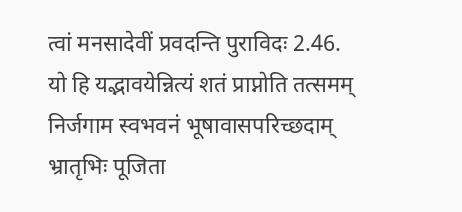त्वां मनसादेवीं प्रवदन्ति पुराविदः 2.46.
यो हि यद्भावयेन्नित्यं शतं प्राप्नोति तत्समम्
निर्जगाम स्वभवनं भूषावासपरिच्छदाम्
भ्रातृभिः पूजिता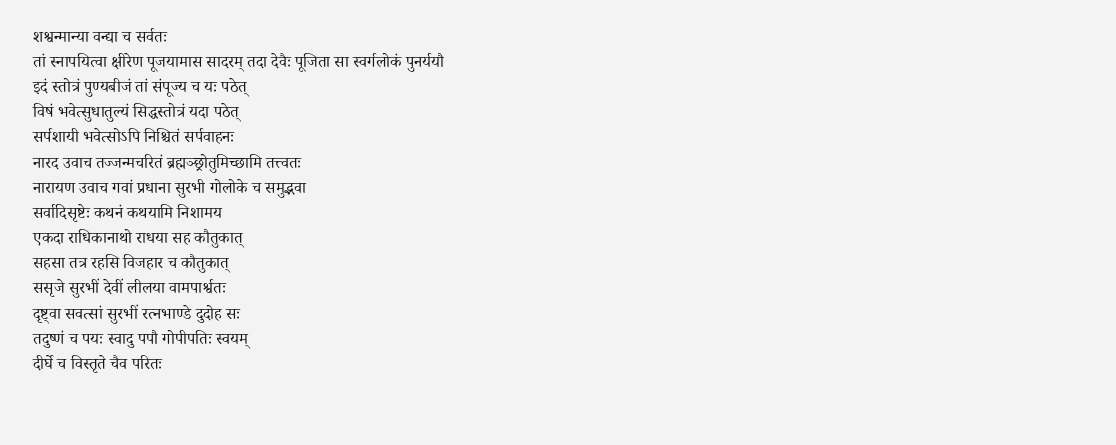शश्वन्मान्या वन्द्या च सर्वतः
तां स्नापयित्वा क्षीरेण पूजयामास सादरम् तदा देवैः पूजिता सा स्वर्गलोकं पुनर्ययौ
इदं स्तोत्रं पुण्यबीजं तां संपूज्य च यः पठेत्
विषं भवेत्सुधातुल्यं सिद्धस्तोत्रं यदा पठेत्
सर्पशायी भवेत्सोऽपि निश्चितं सर्पवाहनः
नारद उवाच तज्जन्मचरितं ब्रह्मञ्छ्रोतुमिच्छामि तत्त्वतः
नारायण उवाच गवां प्रधाना सुरभी गोलोके च समुद्भवा
सर्वादिसृष्टेः कथनं कथयामि निशामय
एकदा राधिकानाथो राधया सह कौतुकात्
सहसा तत्र रहसि विजहार च कौतुकात्
ससृजे सुरभीं देवीं लीलया वामपार्श्वतः
दृष्ट्वा सवत्सां सुरभीं रत्नभाण्डे दुदोह सः
तदुष्णं च पयः स्वादु पपौ गोपीपतिः स्वयम्
दीर्घे च विस्तृते चैव परितः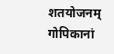शतयोजनम्
गोपिकानां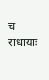च राधायाः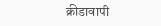क्रीडावापी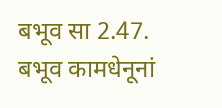बभूव सा 2.47.
बभूव कामधेनूनां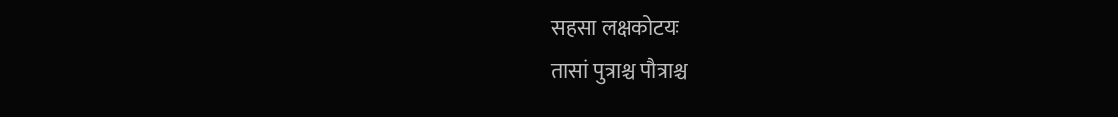सहसा लक्षकोटयः
तासां पुत्राश्च पौत्राश्च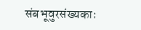संबभूवुरसंख्यकाः